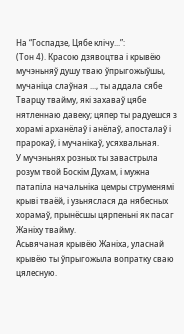На “Госпадзе, Цябе клічу...”:
(Тон 4). Красою дзявоцтва і крывёю мучэньняў душу тваю ўпрыгожыўшы, мучаніца слаўная ..., ты аддала сябе Тварцу твайму, які захаваў цябе нятленнаю давеку; цяпер ты радуешся з хорамі арханёлаў і анёлаў, апосталаў і прарокаў, і мучанікаў, усяхвальная.
У мучэньнях розных ты завастрыла розум твой Боскім Духам, і мужна патапіла начальніка цемры струменямі крыві тваёй, і узьняслася да нябесных хорамаў, прынёсшы цярпеньні як пасаг Жаніху твайму.
Асьвячаная крывёю Жаніха, уласнай крывёю ты ўпрыгожыла вопратку сваю цялесную.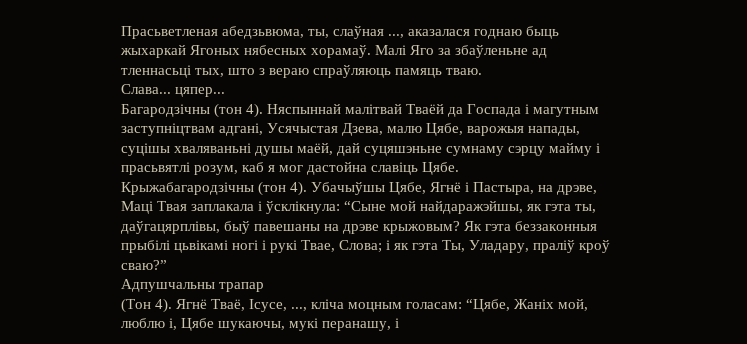Прасьветленая абедзьвюма, ты, слаўная ..., аказалася годнаю быць жыхаркай Ягоных нябесных хорамаў. Малі Яго за збаўленьне ад тленнасьці тых, што з вераю спраўляюць памяць тваю.
Слава... цяпер...
Багародзічны (тон 4). Няспыннай малітвай Тваёй да Госпада і магутным заступніцтвам адгані, Усячыстая Дзева, малю Цябе, варожыя напады, суцішы хваляваньні душы маёй, дай суцяшэньне сумнаму сэрцу майму і прасьвятлі розум, каб я мог дастойна славіць Цябе.
Крыжабагародзічны (тон 4). Убачыўшы Цябе, Ягнё і Пастыра, на дрэве, Маці Твая заплакала і ўсклікнула: “Сыне мой найдаражэйшы, як гэта ты, даўгацярплівы, быў павешаны на дрэве крыжовым? Як гэта беззаконныя прыбілі цьвікамі ногі і рукі Твае, Слова; і як гэта Ты, Уладару, праліў кроў сваю?”
Адпушчальны трапар
(Тон 4). Ягнё Тваё, Ісусе, ..., кліча моцным голасам: “Цябе, Жаніх мой, люблю і, Цябе шукаючы, мукі перанашу, і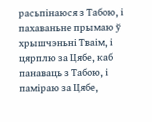расьпінаюся з Табою, і пахаваньне прымаю ў хрышчэньні Тваім, і цярплю за Цябе, каб панаваць з Табою, і паміраю за Цябе,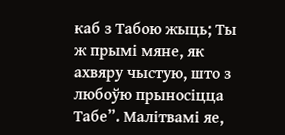каб з Табою жыць; Ты ж прымі мяне, як ахвяру чыстую, што з любоўю прыносіцца Табе”. Малітвамі яе,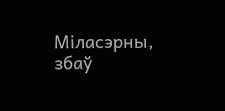Міласэрны, збаў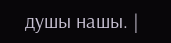душы нашы. |